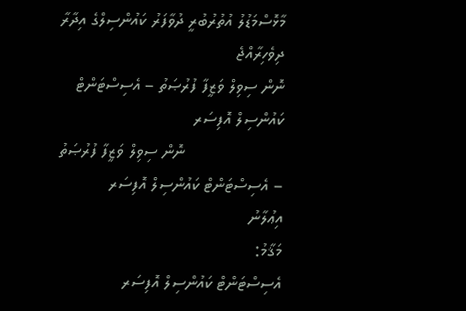މާޅޮސްމަޑުލު އުތުރުބުރީ ދުވާފަރު ކައުންސިލްގެ އިދާރާ
ދިވެހިރާއްޖެ
ނޮން ސިވިލް ވަޒީފާ ފުރުޞަތު – އެސިސްޓަންޓް ކައުންސިލް އޮފިސަރ
                     ނޮން ސިވިލް ވަޒީފާ ފުރުޞަތު – އެސިސްޓަންޓް ކައުންސިލް އޮފިސަރ
އިޢުލާނު
މަޤާމު:
އެސިސްޓަންޓް ކައުންސިލް އޮފިސަރ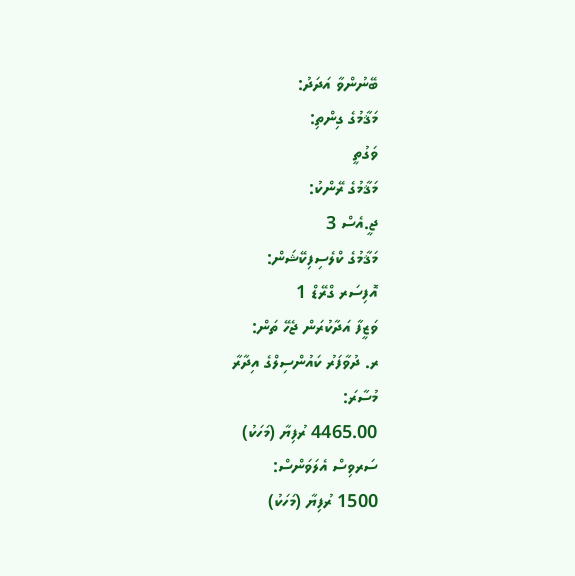ބޭނުންވާ އަދަދު:
މަޤާމުގެ ގިންތި:
ވަގުތީ
މަޤާމުގެ ރޭންކު:
ޖީ.އެސް 3
މަޤާމުގެ ކްލެސިފިކޭޝަން:
އޮފިސަރ ގްރޭޑް 1
ވަޒީފާ އަދާކުރަން ޖެހޭ ތަން:
ރ. ދުވާފަރު ކައުންސިލްގެ އިދާރާ
މުސާރަ:
4465.00 ރުފިޔާ (މަހަކު)
ސަރވިސް އެލަވަންސް:
1500 ރުފިޔާ (މަހަކު)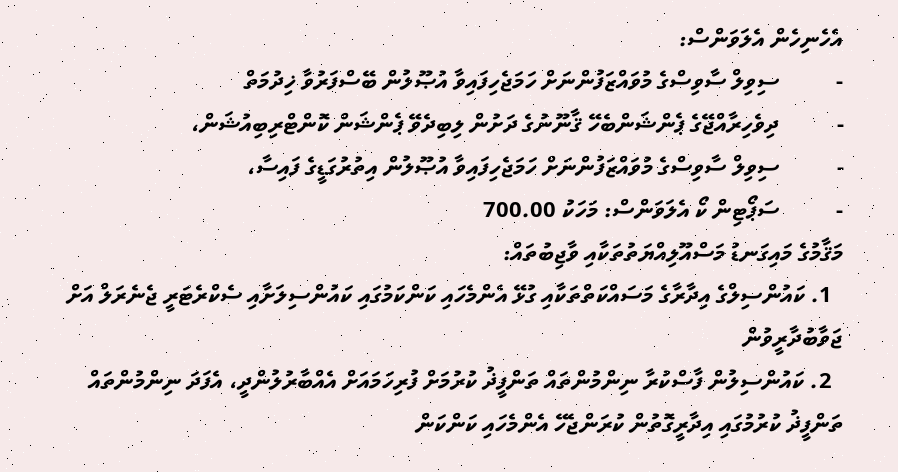އެހެނިހެން އެލަވަންސް:
-          ސިވިލް ސާވިސްގެ މުވައްޒަފުންނަށް ހަމަޖެހިފައިވާ އުޞޫލުން ބޭސްފަރުވާ ޚިދުމަތް
-          ދިވެހިރާއްޖޭގެ ޕެންޝަންބެހޭ ޤާނޫނުގެ ދަށުން ލިބިދެވޭ ޕެންޝަން ކޮންޓްރިބިއުޝަން،
-          ސިވިލް ސާވިސްގެ މުވައްޒަފުންނަށް ހަމަޖެހިފައިވާ އުޞޫލުން އިތުރުގަޑީގެ ފައިސާ،
-          ސަޕޯޓިން ކޯ އެލަވަންސް: މަހަކު 700.00
މަޤާމުގެ މައިގަނޑު މަސްއޫލިއްޔަތުތަކާއި ވާޖިބުތައް:
  1. ކައުންސިލްގެ އިދާރާގެ މަސައްކަތްތަކާއި ގުޅޭ އެންމެހައި ކަންކަމުގައި ކައުންސިލަށާއި ސެކްރެޓަރީ ޖެނެރަލް އަށް ޖަވާބުދާރީވުން
  2. ކައުންސިލުން ފާސްކުރާ ނިންމުންތައް ތަންފީޛު ކުރުމަށް ފުރިހަމައަށް އެއްބާރުލުންދީ، އެފަދަ ނިންމުންތައް ތަންފީޛު ކުރުމުގައި އިދާރީގޮތުން ކުރަންޖެހޭ އެންމެހައި ކަންކަން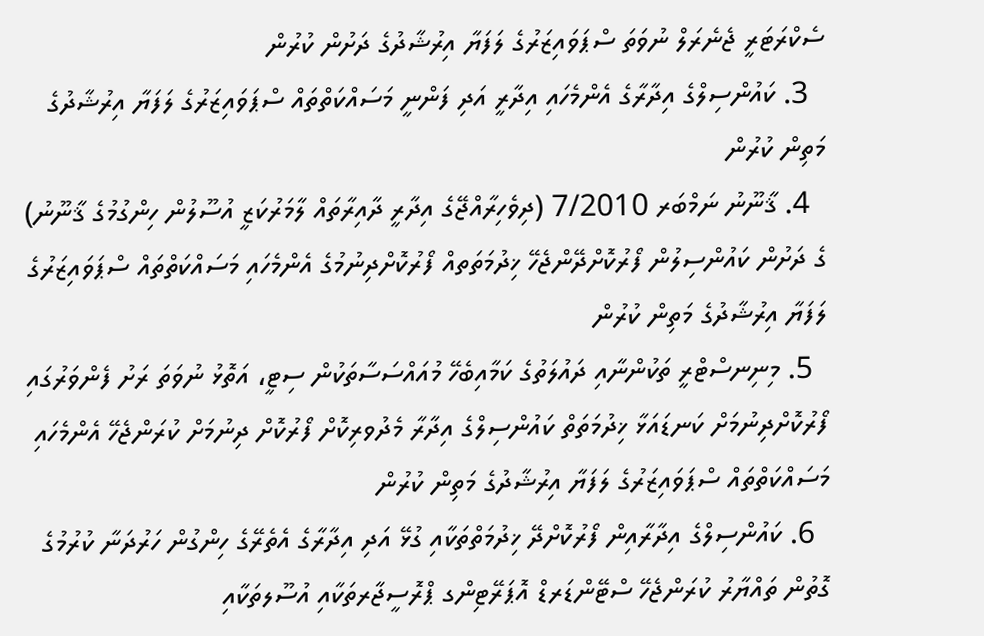ސެކްރަޓަރީ ޖެނެރަލް ނުވަތަ ސްޕަވައިޒަރުގެ ލަފަޔާ އިރުޝާދުގެ ދަށުން ކުރުން
  3. ކައުންސިލްގެ އިދާރާގެ އެންމެހައި އިދާރީ އަދި ފަންނީ މަސައްކަތްތައް ސްޕަވައިޒަރުގެ ލަފަޔާ އިރުޝާދުގެ މަތިން ކުރުން
  4. ޤާނޫނު ނަމްބަރ 7/2010 (ދިވެހިރާއްޖޭގެ އިދާރީ ދާއިރާތައް ލާމަރުކަޒީ އުސޫލުން ހިންގުމުގެ ޤާނޫނު) ގެ ދަށުން ކައުންސިލުން ފޯރުކޮށްދޭންޖެހޭ ޚިދުމަތަތއް ފޯރުކޮށްދިނުމުގެ އެންމެހައި މަސައްކަތްތައް ސްޕަވައިޒަރުގެ ލަފަޔާ އިރުޝާދުގެ މަތިން ކުރުން
  5. މިނިނސްޓްރީ ތަކުންނާއި ދައުލަތުގެ ކަމާއިބެހޭ މުއައްސަސާތަކުން ސިޓީ، އަތޮޅު ނުވަތަ ރަށު ފެންވަރުގައި ފޯރުކޮށްދިނުމަށް ކަނޑައަޅާ ޚިދުމަތަތް ކައުންސިލްގެ އިދާރާ މެދުވރިކޮށް ފޯރުކޮށް ދިނުމަށް ކުރަންޖެހޭ އެންމެހައި މަސައްކަތްތައް ސްޕަވައިޒަރުގެ ލަފަޔާ އިރުޝާދުގެ މަތިން ކުރުން
  6. ކައުންސިލްގެ އިދާރާއިން ފޯރުކޮށްދޭ ޚިދުމަތްތަކާއި ގުޅޭ އަދި އިދާރާގެ އެތެރޭގެ ހިންގުން ހަރުދަނާ ކުރުމުގެ ގޮތުން ތައްޔާރު ކުރަންޖެހޭ ސްޓޭންޑަރޑް އޮޕަރޭޓިންގ ޕްރޮސީޖާރތަކާއި އުސޫލތަކާއި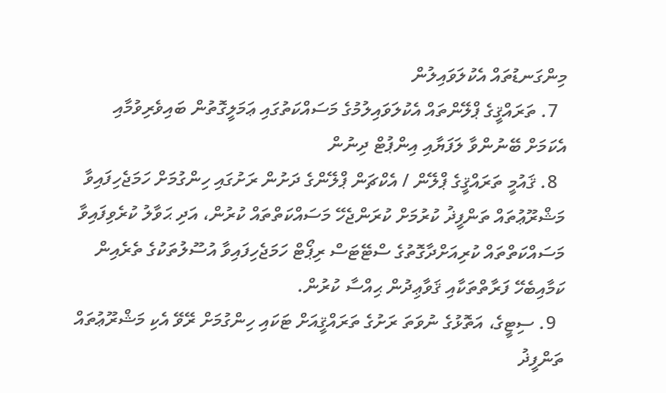މިންގަނޑުތައް އެކުލަވައިލުން
  7. ތަރައްޤީގެ ޕްލޭންތައް އެކުލަވައިލުމުގެ މަސައްކަތުގައި ޢަމަލީގޮތުން ބައިވެރިވުމާއި އެކަމަށް ބޭނުންވާ ލަފަޔާއި އިންޕުޓް ދިނުން
  8. ޤައުމީ ތަރައްޤީގެ ޕްލޭން / އެކްޗަން ޕްލޭންގެ ދަށުން ރަށުގައި ހިންގުމަށް ހަމަޖެހިފައިވާ މަޝްރޫޢުތައް ތަންފީޛު ކުރުމަށް ކުރަންޖެހޭ މަސައްކަތްތައް ކުރުން، އަދި ޙަވާލު ކުރެވިފައިވާ މަސައްކަތްތައް ކުރިއަށްދާގޮތުގެ ސްޓޭޓަސް ރިޕޯޓް ހަމަޖެހިފައިވާ އުސޫލުތަކުގެ ތެރެއިން ކަމާއިބެހޭ ފަރާތްތަކާއި ޤަވާޢިދުން ޙިއްސާ ކުރުން.
  9. ސިޓީގެ، އަތޮޅުގެ ނުވަތަ ރަށުގެ ތަރައްޤީއަށް ޓަކައި ހިންގުމަށް ރޭވޭ އެކި މަޝްރޫޢުތައް ތަންފީޛު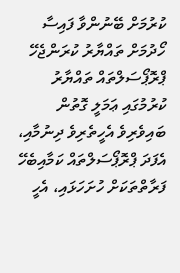ކުރުމަށް ބޭނުންވާ ފައިސާ ހޯދުމަށް ތައްޔާރު ކުރަންޖެހޭ ޕްރޮޕޯސަލްތައް ތައްޔާރު ކުރުމުގައި ޢަމަލީ ގޮތުން ބައިވެރިވެ އެހީތެރިވެ ދިނުމާއި، އެފަދަ ޕްރޮޕޯސަލްތައް ކަމާއިބެހޭ ފަރާތްތަކަށް ހުށަހަޅައި، އެހީ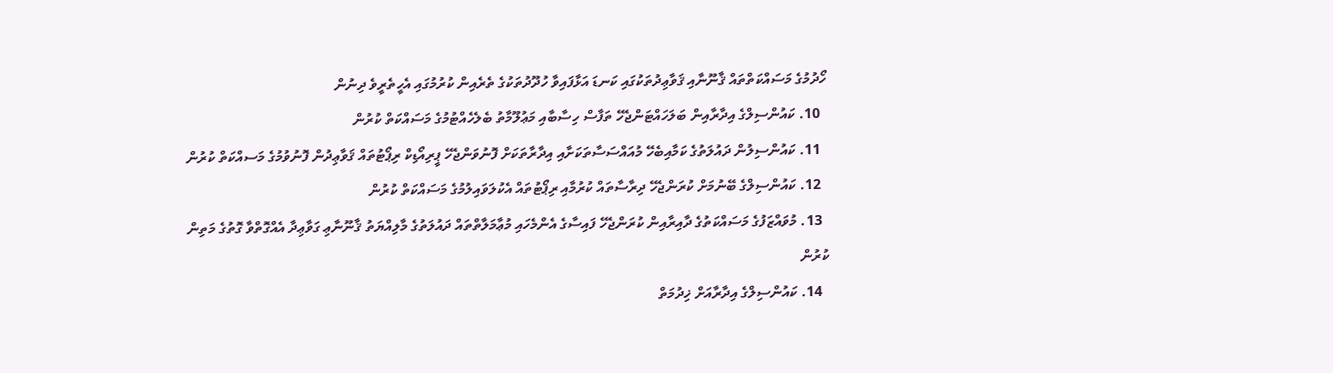ހޯދުމުގެ މަސައްކަތްތައް ޤާނޫނާއި ޤަވާޢިދުތަކުގައި ކަނޑަ އަޅާފައިވާ ހުދޫދުތަކުގެ ތެރެއިން ކުރުމުގައި އެހީތެރީވެ ދިނުން
  10. ކައުންސިލްގެ އިދާރާއިން ބަލަހައްޓަންޖެހޭ ތަފާސް ހިސާބާއި މަޢުލޫމާތު ބެލެހެއްޓުމުގެ މަސައްކަތް ކުރުން
  11. ކައުންސިލުން ދައުލަތުގެ ކަމާއިބެހޭ މުއައްސަސާތަކަށާއި އިދާރާތަކަށް ފޮނުވަންޖެހޭ ޕީރިއޯޑިކް ރިޕޯޓުތައް ޤަވާޢިދުން ފޮނުވުމުގެ މަސއްކަތް ކުރުން
  12. ކައުންސިލްގެ ބޭނުމަށް ކުރަންޖެހޭ ދިރާސާތައް ކުރުމާއި ރިޕޯޓުތައް އެކުލަވައިލުމުގެ މަސައްކަތް ކުރުން
  13. މުވައްޒަފުގެ މަސައްކަތުގެ ދާއިރާއިން ކުރަންޖެހޭ ފައިސާގެ އެންމެހައި މުޢާމަލާތްތައް ދައުލަތުގެ މާލިއްޔަތު ޤާނޫނާޢި ގަވާޢިދާ އެއްގޮތްވާ ގޮތުގެ މަތިން ކުރުން
  14. ކައުންސިލްގެ އިދާރާއަށް ޚިދުމަތް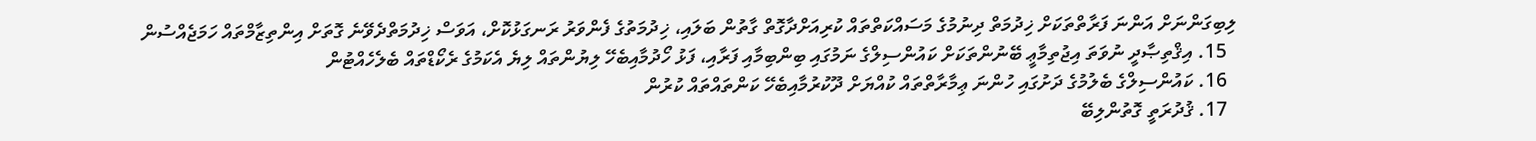ލިބިގަންނަށް އަންނަ ފަރާތްތަކަށް ޚިދުމަތް ދިނުމުގެ މަސައްކަތްތައް ކުރިއަށްދާގޮތް ގާތުން ބަލައި، ޚިދުމަތުގެ ފެންވަރު ރަނގަޅުކޮށް، އަވަސް ޚިދުމަތްދެވޭނެ ގޮތަށް އިންތިޒާމްތައް ހަމަޖެއްސުން
  15. އިޤްތިޞާދީ ނުވަތަ އިޖުތިމާޢީ ބޭނުންތަކަށް ކައުންސިލްގެ ނަމުގައި ބިންބިމާއި ފަރާއި، ފަޅު ހޯދުމާއިބެހޭ ލިޔުންތައް ލިޔެ އެކަމުގެ ރެކޯޑްތައް ބެލެހެއްޓުން
  16. ކައުންސިލްގެ ބެލުމުގެ ދަށުގައި ހުންނަ ޢިމާރާތްތައް ކުއްޔަށް ދޫކުރުމާއިބެހޭ ކަންތައްތައް ކުރުން
  17. ޤުދުރަތީ ގޮތުންލިބޭ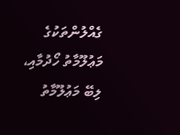ގެއްލުންތަކުގެ މަޢުލޫމާތު ހޯދުމާއި، ލިބޭ މަޢުލޫމާތު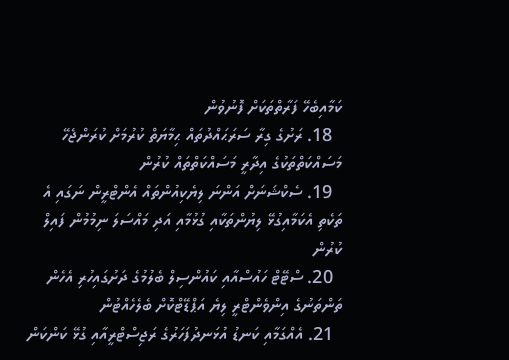ކަމާއިބެހޭ ފަރާތްތަކަށް ފޮނުވުން
  18. ރަށުގެ ގިރާ ސަރަޙައްދުތައް ޙިމާޔަތް ކުރުމަށް ކުރަންޖެހޭ މަސައްކަތްތަކުގެ އިދާރީ މަސައްކަތްތައް ކުރުން
  19. ސެކްޝަނަށް އަންނަ ލިޔެކިއުންތައް އެންޓްރީން ނަގައި އެ ތަކެތި އެކަމާއިގުޅޭ ލިޔުންތަކާއި ގުޅުމާއި އަދި މައްސަލަ ނިމުމުން ފައިލް ކުރުން
  20. ސްޓޭޓް ހައުސްއާއި ކައުންސިލް ބެލުމުގެ ދަށުގައިހުރި އެހެން ތަންތަނުގެ އިންވެންޓްރީ ލިޔެ އަޕްޑޭޓްކޮށް ބެލެހެއްޓުން
  21. އެއްގަމާއި ކަނޑު އުޅަނދުފަހަރުގެ ރަޖިސްޓްރީއާއި ގުޅޭ ކަންކަން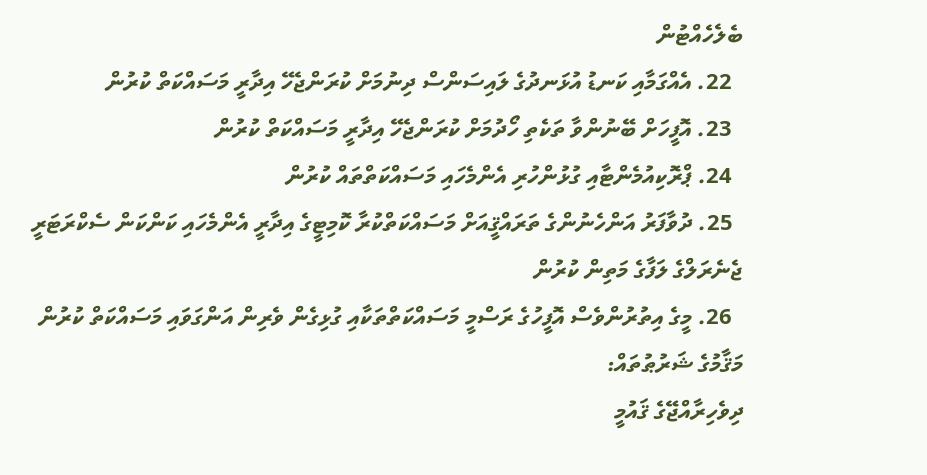ބެލެހެއްޓުން
  22. އެއްގަމާއި ކަނޑު އުޅަނދުގެ ލައިސަންސް ދިނުމަށް ކުރަންޖެހޭ އިދާރީ މަސައްކަތް ކުރުން
  23. އޮފީހަށް ބޭނުންވާ ތަކެތި ހޯދުމަށް ކުރަންޖެހޭ އިދާރީ މަސައްކަތް ކުރުން
  24. ޕްރޮކިއުމެންޓާއި ގުޅުންހުރި އެންމެހައި މަސައްކަތްތައް ކުރުން
  25. ދުވާފަރު އަންހެނުންގެ ތަރައްޤީއަށް މަސައްކަތްކުރާ ކޮމިޓީގެ އިދާރީ އެންމެހައި ކަންކަން ސެކްރަޓަރީ ޖެނެރަލްގެ ލަފާގެ މަތިން ކުރުން
  26. މީގެ އިތުރުންވެސް އޮފީހުގެ ރަސްމީ މަސައްކަތްތަކާއި ގުޅިގެން ވެރިން އަންގަވައި މަސައްކަތް ކުރުން
މަޤާމުގެ ޝަރުޠުތައް:
ދިވެހިރާއްޖޭގެ ޤައުމީ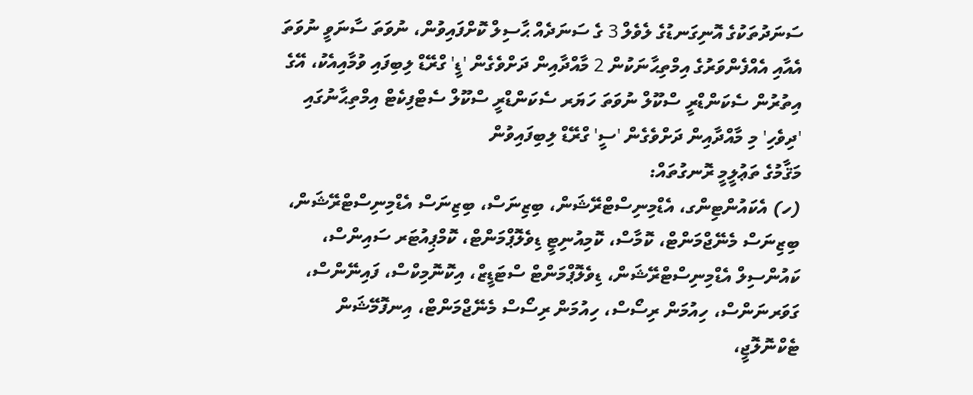ސަނަދުތަކުގެ އޮނިގަނޑުގެ ލެވެލް 3 ގެ ސަނަދެއް ޙާސިލް ކޮށްފައިވުން، ނުވަތަ ސާނަވީ ނުވަތަ އެއާއި އެއްފެންވަރުގެ އިމްތިޙާނަކުން 2 މާއްދާއިން ދަށްވެގެން 'ޑީ' ގްރޭޑް ލިބިފައި ވުމާއިއެކު، އޭގެ އިތުރުން ސެކަންޑްރީ ސްކޫލް ނުވަތަ ހަޔަރ ސެކަންޑްރީ ސްކޫލް ސެޓްފިކެޓް އިމްތިޙާނުގައި 'ދިވެހި' މި މާއްދާއިން ދަށްވެގެން 'ސީ' ގްރޭޑް ލިބިފައިވުން
މަޤާމުގެ ތަޢުލީމީ ރޮނގުތައް:
(ހ) އެކައުންޓިންގ، އެޑްމިނިސްޓްރޭޝަން، ބިޒިނަސް، ބިޒިނަސް އެޑްމިނިސްޓްރޭޝަން، ބިޒިނަސް މެނޭޖްމަންޓް، ކޮމާސް، ކޮމިއުނިޓީ ޑިވެލޮޕްމަންޓް، ކޮމްޕިއުޓަރ ސައިންސް، ކައުންސިލް އެޑްމިނިސްޓްރޭޝަން، ޑިވެލޮޕްމަންޓް ސްޓަޑީޒް، އިކޮނޮމިކްސް، ފައިނޭންސް، ގަވަރނަންސް، ހިއުމަން ރިސޯސް، ހިއުމަން ރިސޯސް މެނޭޖްމަންޓް، އިނފޮމޭޝަން ޓެކްނޮލޮޖީ،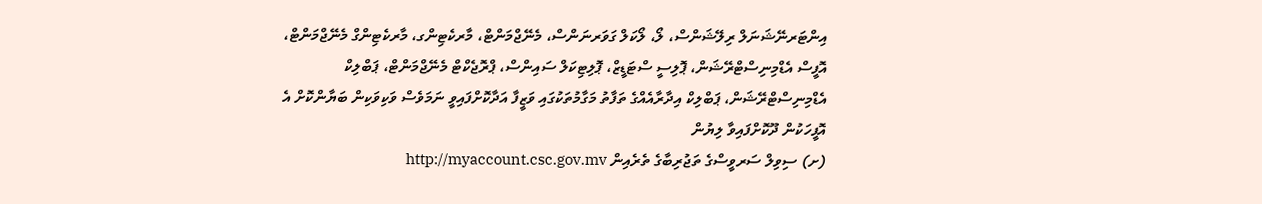އިންޓަރނޭޝަނަލް ރިލޭޝަންސް، ލޯ، ލޯކަލް ގަވަރނަންސް، މެނޭޖްމަންޓް، މާރކެޓިންގ، މާރކެޓިންގް މެނޭޖްމަންޓް، އޮފީސް އެޑްމިނިސްޓްރޭޝަން، ޕޮލިސީ ސްޓަޑީޒް، ޕޮލިޓިކަލް ސައިންސް، ޕްރޮޖެކްޓް މެނޭޖްމަންޓް، ޕަބްލިކް އެޑްމިނިސްޓްރޭޝަން، ޕަބްލިކް އިދާރާއެއްގެ ތަފާތު މަގާމުތަކުގައި ވަޒީފާ އަދާކޮށްފައިވީ ނަމަވެސް ވަކިވަކިން ބަޔާންކޮށް އެ އޮފީހަކުން ދޫކޮށްފައިވާ ލިޔުން
(ށ) ސިވިލް ސަރވީސްގެ ތަޖުރިބާގެ ތެރެއިން http://myaccount.csc.gov.mv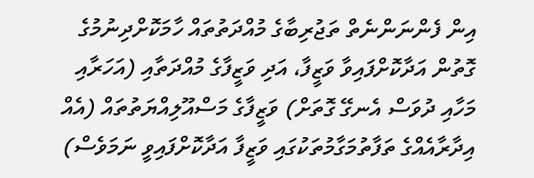އިން ފެންނަންނެތް ތަޖުރިބާގެ މުއްދަތުތައް ހާމަކޮށްދިނުމުގެ ގޮތުން އަދާކޮށްފައިވާ ވަޒީފާ، އަދި ވަޒީފާގެ މުއްދަތާއި (އަހަރާއި މަހާއި ދުވަސް އެނގޭ ގޮތަށް) ވަޒީފާގެ މަސްއޫލިއްޔަތުތައް (އެއް އިދާރާއެއްގެ ތަފާތުމަގާމުތަކުގައި ވަޒީފާ އަދާކޮށްފައިވީ ނަމަވެސް)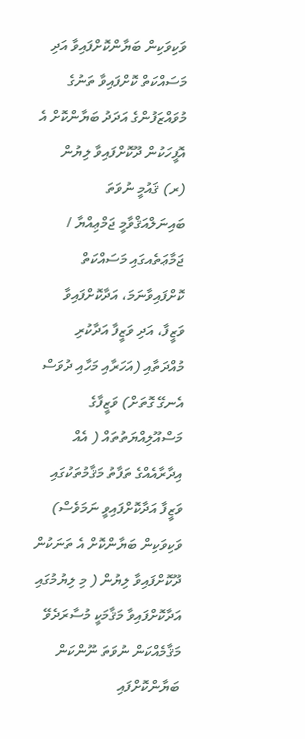ވަކިވަކިން ބަޔާންކޮށްފައިވާ އަދި މަސައްކަތް ކޮށްފައިވާ ތަނުގެ މުވައްޒަފުންގެ އަދަދު ބަޔާންކޮށް އެ އޮފީހަކުން ދޫކޮށްފައިވާ ލިޔުން
(ރ) ޤައުމީ ނުވަތަ ބައިނަލްއަޤްވާމީ ޖަމްޢިއްޔާ / ޖަމާޢަތެއގައި މަސައްކަތް ކޮށްފައިވާނަމަ، އަދާކޮށްފައިވާ ވަޒީފާ، އަދި ވަޒީފާ އަދާކުރި މުއްދަތާއި (އަހަރާއި މަހާއި ދުވަސް އެނގޭ ގޮތަށް) ވަޒީފާގެ މަސްއޫލިއްޔަތުތައް ( އެއް އިދާރާއެއްގެ ތަފާތު މަޤާމުތަކުގައި ވަޒީފާ އަދާކޮށްފައިވީ ނަމަވެސް) ވަކިވަކިން ބަޔާންކޮށް އެ ތަނަކުން ދޫކޮށްފައިވާ ލިޔުން ( މި ލިޔުމުގައި އަދާކޮށްފައިވާ މަޤާމަކީ މުސާރަދެވޭ މަޤާމެއްކަން ނުވަތަ ނޫންކަން ބަޔާންކޮށްފައި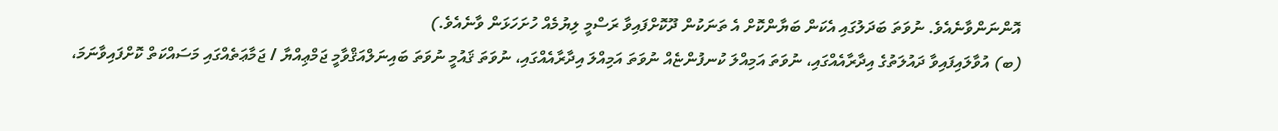އޮންނަންވާނެއެވެ. ނުވަތަ ބަދަލުގައި އެކަން ބަޔާންކޮށް އެ ތަނަކުން ދޫކޮށްފައިވާ ރަސްމީ ލިޔުމެއް ހުށަހަޅަން ވާނެއެވެ.)
(ބ) އުވާލައިފައިވާ ދައުލަތުގެ އިދާރާއެއްގައި، ނުވަތަ އަމިއްލަ ކުނފުންޏެއް ނުވަތަ އަމިއްލަ އިދާރާއެއްގައި، ނުވަތަ ޤައުމީ ނުވަތަ ބައިނަލްއަޤްވާމީ ޖަމްޢިއްޔާ / ޖަމާޢަތެއްގައި މަސައްކަތް ކޮށްފައިވާނަމަ،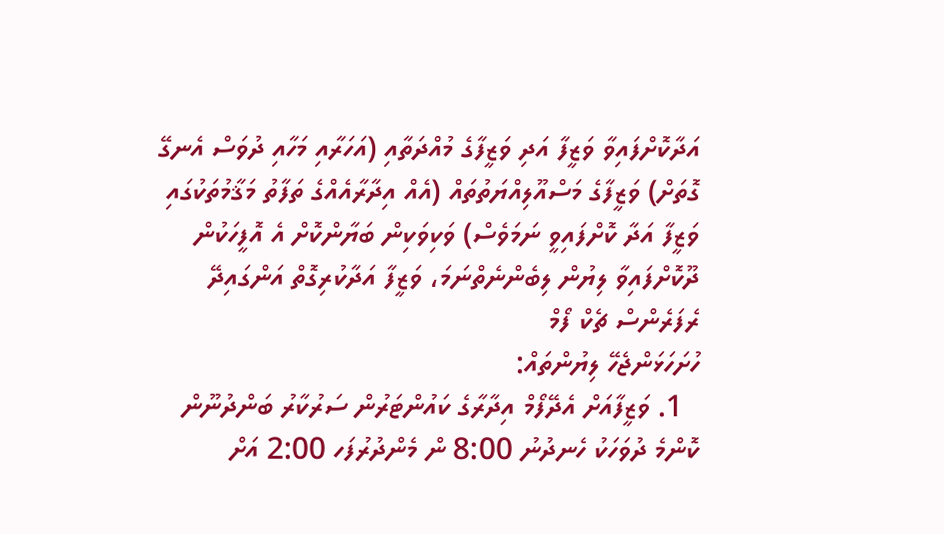އަދާކޮށްފައިވާ ވަޒީފާ އަދި ވަޒީފާގެ މުއްދަތާއި (އަހަރާއި މަހާއި ދުވަސް އެނގޭ ގޮތަށް) ވަޒީފާގެ މަސްއޫލިއްޔަތުތައް (އެއް އިދާރާއެއްގެ ތަފާތު މަޤާމުތަކުގައި ވަޒީފާ އަދާ ކޮށްފައިވީ ނަމަވެސް) ވަކިވަކިން ބަޔާންކޮށް އެ އޮފީހަކުން ދޫކޮށްފައިވާ ލިޔުން ލިބެންނެތްނަމަ، ވަޒީފާ އަދާކުރިގޮތް އަންގައިދޭ ރެފަރެންސް ޗެކް ފޯމް
ހުށަހަޅަންޖެހޭ ލިޔުންތައް:
  1. ވަޒީފާއަށް އެދޭފޯމް އިދާރާގެ ކައުންޓަރުން ސަރުކާރު ބަންދުނޫން ކޮންމެ ދުވަހަކު ހެނދުނު 8:00 ން މެންދުރުފަހ 2:00 އަށް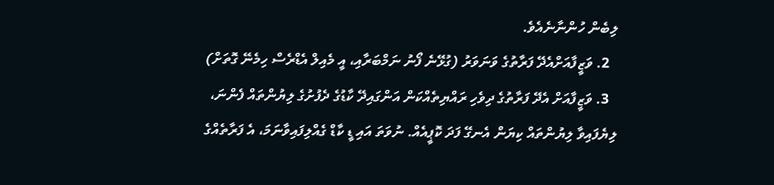ލިބެން ހުންނާނެއެވެ.
  2. ވަޒީފާއަށްއެދޭ ފަރާތުގެ ވަނަވަރު (ގުޅޭނެ ފޯނު ނަމްބަރާއި، އީ މެއިލް އެޑްރެސް ހިމެނޭ ގޮތަށް)
  3. ވަޒީފާއަށް އެދޭ ފަރާތުގެ ދިވެހި ރައްޔިތެއްކަން އަންގައިދޭ ކާޑުގެ ދެފުށުގެ ލިޔުންތައް ފެންނަ، ލިޔެފައިވާ ލިޔުންތައް ކިޔަން އެނގޭ ފަދަ ކޮޕީއެއް. ނުވަތަ އައި ޑީ ކާޑް ގެއްލިފައިވާނަމަ، އެ ފަރާތެއްގެ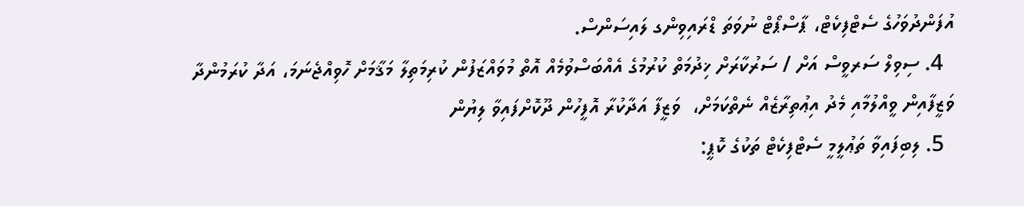އުފަންދުވަހުގެ ސެޓްފިކެޓް، ޕާސްޕޯޓް ނުވަތަ ޑްރައިވިންގ ލައިސަންސް.
  4. ސިވިލް ސަރވީސް އަށް / ސަރުކާރަށް ޚިދުމަތް ކުރުމުގެ އެއްބަސްވުމެއް އޮތް މުވައްޒަފުން ކުރިމަތިލާ މަޤާމަށް ހޮވިއްޖެނަމަ، އަދާ ކުރަމުންދާ ވަޒީފާއިން ވީއްލުމާއި މެދު އިޢުތިރާޒެއް ނެތްކަމަށް،  ވަޒީފާ އަދާކުރާ އޮފީހުން ދޫކޮށްފައިވާ ލިޔުން
  5. ލިބިފައިވާ ތަޢުލީމީ ސެޓްފިކެޓް ތަކުގެ ކޮޕީ: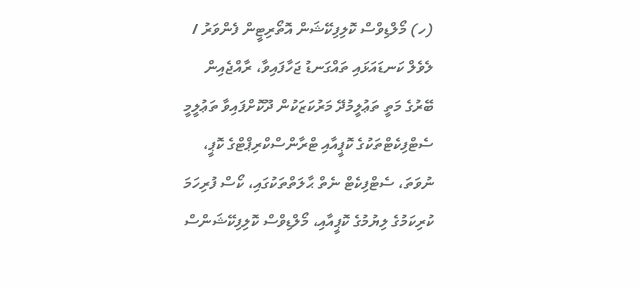(ހ) މޯލްޑިވްސް ކޮލިފިކޭޝަން އޮތޯރިޓީން ފެންވަރު / ލެވެލް ކަނޑައަޅައި ތައްގަނޑު ޖަހާފައިވާ، ރާއްޖެއިން ބޭރުގެ މަތީ ތަޢުލީމުދޭ މަރުކަޒަކުން ދޫކޮށްފައިވާ ތަޢުލީމީ ސެޓްފިކެޓްތަކުގެ ކޮޕީއާއި ޓްރާންސްކްރިޕްޓްގެ ކޮޕީ، ނުވަތަ، ސެޓްފިކެޓް ނެތް ޙާލަތްތަކުގައި، ކޯސް ފުރިހަމަ ކުރިކަމުގެ ލިޔުމުގެ ކޮޕީއާއި، މޯލްޑިވްސް ކޮލިފިކޭޝަންސް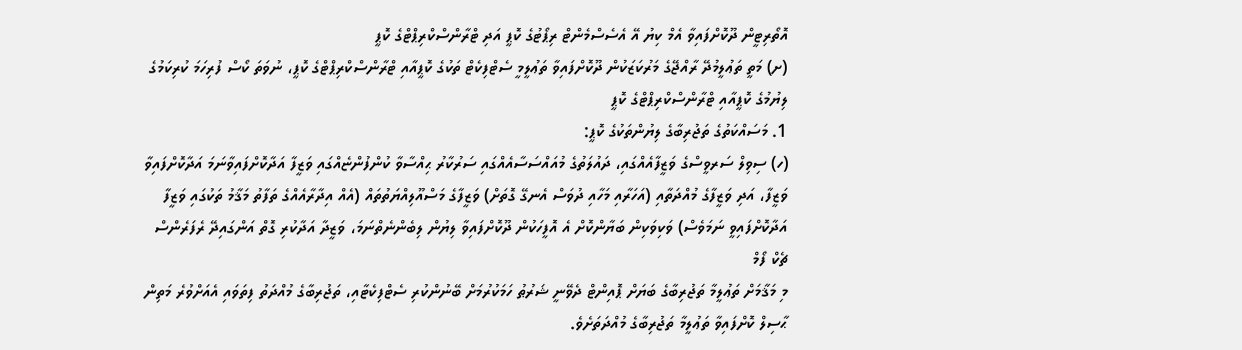އޮތޯރިޓީން ދޫކޮށްފައިވާ އެމް ކިޔު އޭ އެސެސްމެންޓް ރިޕޯޓުގެ ކޮޕީ އަދި ޓްރާންސްކްރިޕްޓްގެ ކޮޕީ
(ށ) މަތީ ތަޢުލީމުދޭ ރާއްޖޭގެ މަރުކަޒަކުން ދޫކޮށްފައިވާ ތަޢުލީމީ ސެޓްފިކެޓް ތަކުގެ ކޮޕީއާއި ޓްރާންސްކްރިޕްޓްގެ ކޮޕީ، ނުވަތަ ކޯސް ފުރިހަމަ ކުރިކަމުގެ ލިޔުމުގެ ކޮޕީއާއި ޓްރާންސްކްރިޕްޓްގެ ކޮޕީ
1. މަސައްކަތުގެ ތަޖުރިބާގެ ލިޔުންތަކުގެ ކޮޕީ:
(ހ) ސިވިލް ސަރވީސްގެ ވަޒީފާއެއްގައި، ދައުލަތުގެ މުއައްސަސާއެއްގައި ސަރުކާރު ޙިއްސާވާ ކުންފުންޏެއްގައި ވަޒީފާ އަދާކޮށްފައިވާނަމަ އަދާކޮށްފައިވާ ވަޒީފާ، އަދި ވަޒީފާގެ މުއްދަތާއި (އަހަރާއި މަހާއި ދުވަސް އެނގޭ ގޮތަށް) ވަޒީފާގެ މަސްއޫލިއްޔަތުތައް (އެއް އިދާރާއެއްގެ ތަފާތު މަޤާމު ތަކުގައި ވަޒީފާ އަދާކޮށްފައިވީ ނަމަވެސް) ވަކިވަކިން ބަޔާންކޮށް އެ އޮފީހަކުން ދޫކޮށްފައިވާ ލިޔުން ލިބެންނެތްނަމަ، ވަޒީދާ އަދާކުރި ގޮތް އަންގައިދޭ ރެފަރެންސް ޗެކް ފޯމް
މި މަޤާމަށް ތަޢުލީމާ ތަޖުރިބާގެ ބަޔަށް ޕޮއިންޓް ދެވޭނީ ޝަރުޠު ހަމަކުރުމަށް ބޭނުންކުރި ސެޓްފިކެޓާއި، ތަޖުރިބާގެ މުއްދަތު ފިތަވައި އެއަށްވުރެ މަތިން ޙާސިލް ކޮށްފައިވާ ތަޢުލީމާ ތަޖުރިބާގެ މުއްދަތަށެވެ.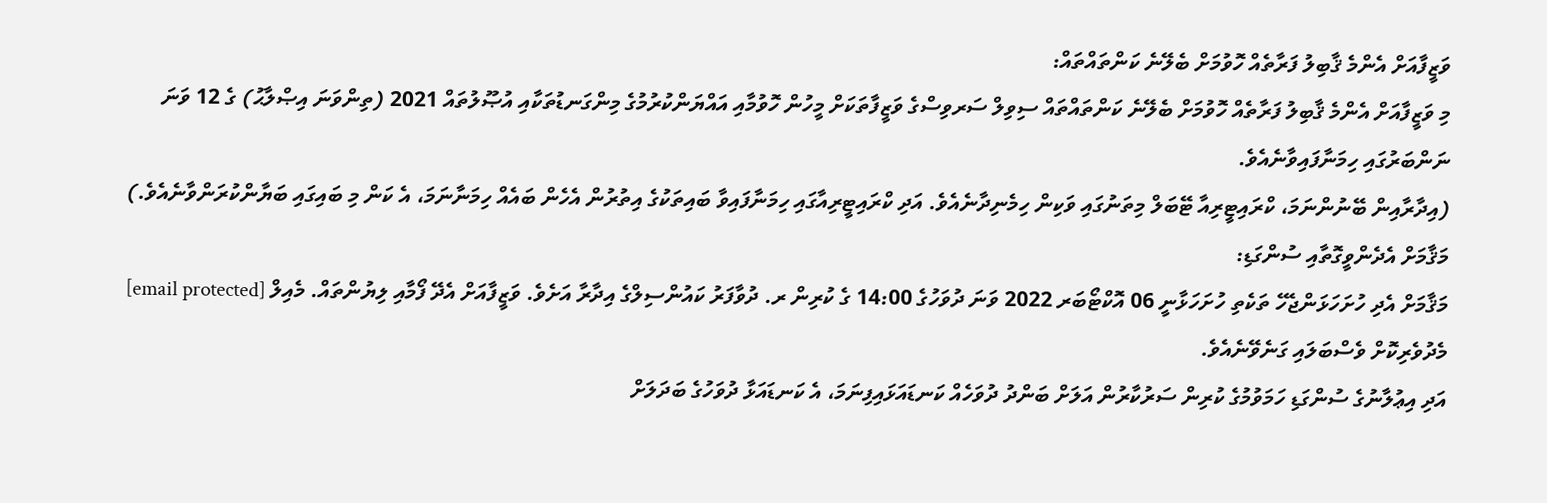ވަޒީފާއަށް އެންމެ ޤާބިލު ފަރާތެއް ހޮވުމަށް ބެލޭނެ ކަންތައްތައް:
މި ވަޒީފާއަށް އެންމެ ޤާބިލު ފަރާތެއް ހޮވުމަށް ބެލޭނެ ކަންތައްތައް ސިވިލް ސަރވިސްގެ ވަޒީފާތަކަށް މީހުން ހޮވުމާއި އައްޔަންކުރުމުގެ މިންގަނޑުތަކާއި އުޞޫލުތައް 2021 (ތިންވަނަ އިޞްލާޙު) ގެ 12 ވަނަ ނަންބަރުގައި ހިމަނާފައިވާނެއެވެ.
(އިދާރާއިން ބޭނުންނަމަ، ކްރައިޓީރިއާ ޓޭބަލް މިތަނުގައި ވަކިން ހިމެނިދާނެއެވެ. އަދި ކްރައިޓީރިއާގައި ހިމަނާފައިވާ ބައިތަކުގެ އިތުރުން އެހެން ބައެއް ހިމަނާނަމަ، އެ ކަން މި ބައިގައި ބަޔާންކުރަންވާނެއެވެ.)
މަޤާމަށް އެދެންވީގޮތާއި ސުންގަޑި:
މަޤާމަށް އެދި ހުށަހަޅަންޖެހޭ ތަކެތި ހުށަހަޅާނީ 06 އޮކްޓޯބަރ 2022 ވަނަ ދުވަހުގެ 14:00 ގެ ކުރިން ރ. ދުވާފަރު ކައުންސިލްގެ އިދާރާ އަށެވެ. ވަޒީފާއަށް އެދޭ ފޯމާއި ލިޔުންތައް. މެއިލް [email protected] މެދުވެރިކޮށް ވެސްބަލައި ގަނެވޭނެއެވެ.
އަދި އިޢުލާނުގެ ސުންގަޑި ހަމަވުމުގެ ކުރިން ސަރުކާރުން އަލަށް ބަންދު ދުވަހެއް ކަނޑައަޅައިފިނަމަ، އެ ކަނޑައަޅާ ދުވަހުގެ ބަދަލަށް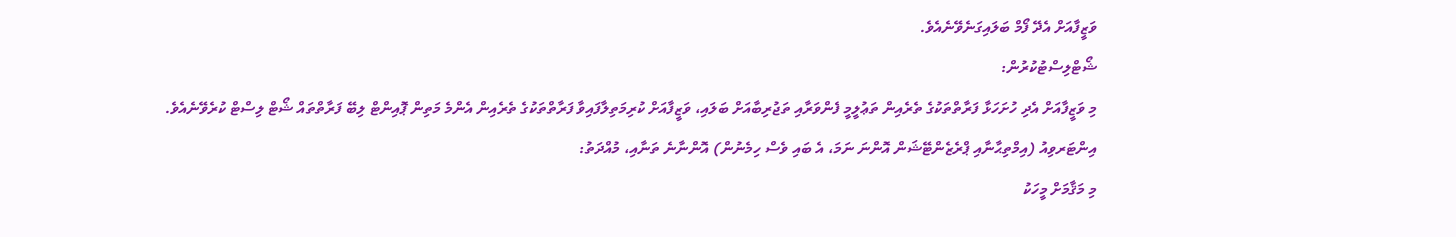ވަޒީފާއަށް އެދޭ ފޯމް ބަލައިގަނެވޭނެއެވެ.
ޝޯޓްލިސްޓުކުރުން:
މި ވަޒީފާއަށް އެދި ހުށަހަޅާ ފަރާތްތަކުގެ ތެރެއިން ތަޢުލީމީ ފެންވަރާއި ތަޖުރިބާއަށް ބަލައި، ވަޒީފާއަށް ކުރިމަތިލާފައިވާ ފަރާތްތަކުގެ ތެރެއިން އެންމެ މަތިން ޕޮއިންޓް ލިބޭ ފަރާތްތައް ޝޯޓް ލިސްޓް ކުރެވޭނެއެވެ.
އިންޓަރވިއު (އިމްތިޙާނާއި ޕްރެޒެންޓޭޝަން އޮންނަ ނަމަ، އެ ބައި ވެސް ހިމެނުން) އޮންނާނެ ތަނާއި، މުއްދަތު:
މި މަޤާމަށް މީހަކު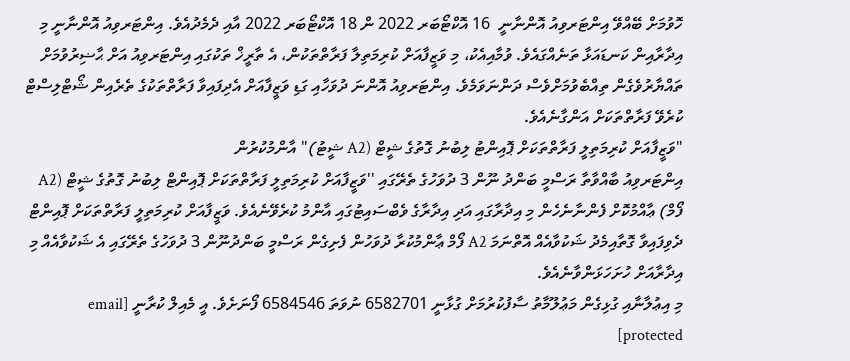ހޮވުމަށް ބޭއްވޭ އިންޓަރވިއު އޮންނާނީ  16 އޮކްޓޯބަރ 2022 ން 18 އޮކްޓޯބަރ 2022 އާއި ދެމެދުއެވެ. އިންޓަރވިއު އޮންނާނީ މި އިދާރާއިން ކަނޑައަޅާ ތަނެއްގައެވެ. ވުމާއިއެކު، މި ވަޒީފާއަށް ކުރިމަތިލާ ފަރާތްތަކުން، އެ ތާރީޚް ތަކުގައި އިންޓަރވިއު އަށް ޙާޟިރުވުމަށް ތައްޔާރުވެގެން ތިއްބެވުމަށްވެސް ދަންނަވަމެވެ. އިންޓަރވިއު އޮންނަ ދުވަހާއި ގަޑި ވަޒީފާއަށް އެދިފައިވާ ފަރާތްތަކުގެ ތެރެއިން ޝޯޓްލިސްޓް ކުރެވޭ ފަރާތްތަކަށް އަންގާނެއެވެ.
"ވަޒީފާއަށް ކުރިމަތިލީ ފަރާތްތަކަށް ޕޮއިންޓު ލިބުނު ގޮތުގެ ޝީޓް (A2 ޝީޓު)" އާންމުކުރުން
އިންޓަރވިއު ބާއްވާތާ ރަސްމީ ބަންދު ނޫން 3 ދުވަހުގެ ތެރޭގައި ''ވަޒީފާއަށް ކުރިމަތިލީ ފަރާތްތަކަށް ޕޮއިންޓް ލިބުނު ގޮތުގެ ޝީޓް (A2 ފޯމް) ޢާއްމުކޮށް ފެންނާނެހެން މި އިދާރާގައި އަދި އިދާރާގެ ވެބްސައިޓުގައި އާންމު ކުރެވޭނެއެވެ. ވަޒީފާއަށް ކުރިމަތިލީ ފަރާތްތަކަށް ޕޮއިންޓް ދެވިފައިވާ ގޮތާއިމެދު ޝަކުވާއެއް އޮތްނަމަ A2 ފޯމް ޢާންމުކުރާ ދުވަހުން ފެށިގެން ރަސްމީ ބަންދުނޫން 3 ދުވަހުގެ ތެރޭގައި އެ ޝަކުވާއެއް މި އިދާރާއަށް ހުށަހަޅަންވާނެއެވެ.
މި އިޢުލާނާއި ގުޅިގެން މަޢުލޫމާތު ސާފުކުރުމަށް ގުޅާނީ 6582701 ނުވަތަ 6584546 ފޯނަށެވެ. އީ މެއިލް ކުރާނީ [email protected]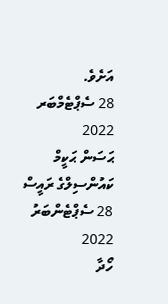އަށެވެ.
28 ސެޕްޓެމްބަރ 2022
ޙަސަން ޙަކީމް
ކައުންސިލްގެ ރައީސް
28 ސެޕްޓެންބަރު 2022
ހޯދާ